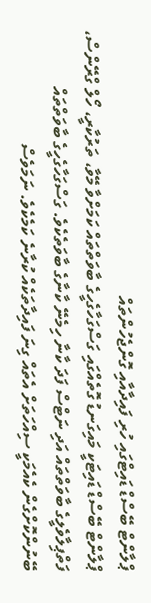ޕްލާންޓް ބޭސްޑް ޑައިޓްގައި ހުރި ފައިދާއާއި ގޮންޖެހުންތައް
ޕްލާންޓް ބޭސްޑް ޑައިޓަކީ މައިގަނޑު ގޮތެއްގައި ގަސްގަހާގެހީގެ ބާވަތްތައް ކަމަށްވާ މޭވާ، ތަރުކާރީ، ހޯލް ގްރޭންސް، ފަތްޕިލާވެލީގެ ބާވަތްތައް އަދި ނަޓްސް ފަދަ ކާނާ ހިމެނޭ ކާނާގެ ބާވަތެކެވެ. ގަސްގަހާގެހީގެ ބާވަތްތައް ބޭނުންކޮށްގެން ކެއެމަކީ ސިއްހަތަށް އެތައް ގިނަ ފައިދާތަކެއް ކުރާނެ ކަމެކެވެ. ނަމަވެސް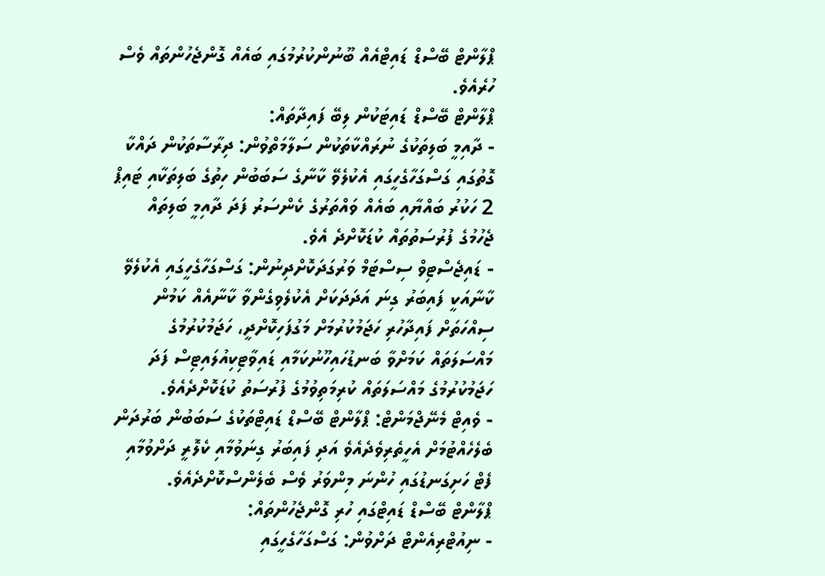ޕްލާންޓް ބޭސްޑް ޑައިޓްއެއް ބޫނުންކުރުމުގައި ބައެއް ގޮންޖެހުންތައް ވެސް ހުރެއެވެ.
ޕްލާންޓް ބޭސްޑް ޑައިޓަކުން ލިބޭ ފައިދާތައް:
- ދާއިމީ ބަލިތަކުގެ ނުރައްކާތަކުން ސަލާމަތްވުން: ދިރާސާތަކުން ދައްކާ ގޮތުގައި ގަސްގަހާގެހީގައި އެކުލެވޭ ކާނާގެ ސަބަބުން ހިތުގެ ބަލިތަކާއި ޓައިޕް 2 ހަކުރު ބައްޔާއި ބައެއް ވައްތަރުގެ ކެންސަރު ފަދަ ދާއިމީ ބަލިތައް ޖެހުމުގެ ފުރުސަތުތައް ކުޑަކޮށްދެ އެވެ.
- ޑައިޖެސްޓިވް ސިސްޓަމް ވަރުގަދަކޮށްދިނުން: ގަސްގަހާގެހީގައި އެކުލެވޭ ކާނާއަކީ ފައިބަރު ގިނަ އަދަދަކަށް އެކުލެވިގެންވާ ކާނާއެއް ކަމުން ސިއްހަތަށް ފައިދާހުރި ހަޖަމުކުރުމަށް މަގުފަހިކޮށްދީ، ހަޖަމުކުރުމުގެ މައްސަލަތައް ކަމަށްވާ ބަނޑުހައިހޫނުކަމާއި ޑައިވާޓިކިއުލައިޓިސް ފަދަ ހަޖަމުކުރުމުގެ މައްސަލަތައް ކުރިމަތިވުމުގެ ފުރުސަތު ކުޑަކޮށްދެއެވެ.
- ވެއިޓް މެނޭޖްމަންޓް: ޕްލާންޓް ބޭސްޑް ޑައިޓްތަކުގެ ސަބަބުން ބަރުދަން ބެލެހެއްޓުމަށް އެހީތެރިވެދެއެވެ އަދި ފައިބަރު ގިނަވުމާއި ކެލޮރީ ދަށްވުމާއި ފެޓް ހަށިގަނޑުގައި ހުންނަ މިންވަރު ވެސް ބެލެންސްކޮށްދެއެވެ.
ޕްލާންޓް ބޭސްޑް ޑައިޓްގައި ހުރި ގޮންޖެހުންތައް:
- ނިއުޓްރިއެންޓް ދަށްވުން: ގަސްގަހާގެހީގައި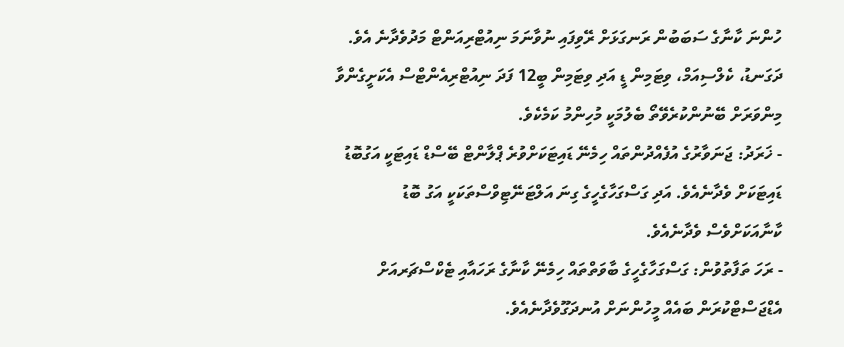ހުންނަ ކާނާގެ ސަބަބުން ރަނގަޅަށް ރޭވިފައި ނުވާނަމަ ނިއުޓްރިއަންޓް މަދުވެދާނެ އެވެ. ދަގަނޑު، ކެލްސިއަމް، ވިޓަމިން ޑީ އަދި ވިޓަމިން ބީ12 ފަދަ ނިއުޓްރިއެންޓްސް އެކަށީގެންވާ މިންވަރަށް ބޭނުންކުރެވޭތޯ ބެލުމަކީ މުހިންމު ކަމެކެވެ.
- ޚަރަދު: ޖަނަވާރުގެ އުފެއްދުންތައް ހިމެނޭ ޑައިޓަކަށްވުރެ ޕްލާންޓް ބޭސްޑް ޑައިޓަކީ އަގުބޮޑު ޑައިޓަކަށް ވެދާނެއެވެ. އަދި ގަސްގަހާގެހީގެ ގިނަ އަލްޓަނޭޓިވްސްތަކަކީ އަގު ބޮޑު ކާނާއަކަށްވެސް ވެދާނެއެވެ.
- ރަހަ ތަފާތުވުން: ގަސްގަހާގެހީގެ ބާވަތްތައް ހިމެނޭ ކާނާގެ ރަހައާއި ޓެކްސްޗަރއަށް އެޑްޖަސްޓްކުރަން ބައެއް މީހުންނަށް އުނދަގޫވެދާނެއެވެ.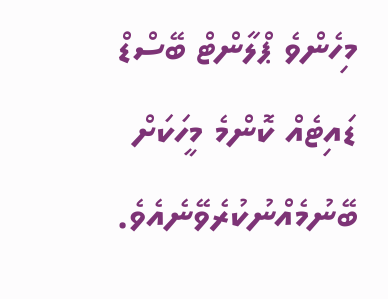މިހެންވެ ޕްލާންޓް ބޭސްޑް ޑައިޓެއް ކޮންމެ މީހަކަށް ބޭނުމެއްނުކުރެވޭނެއެވެ.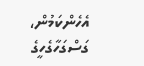އެހެންކަމުން، ގަސްގަހާގެހީގެ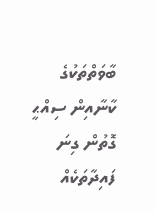ބާވަތްތަކުގެ ކާނާއިން ސިއްޙީ ގޮތުން ގިނަ ފައިދާތަކެއް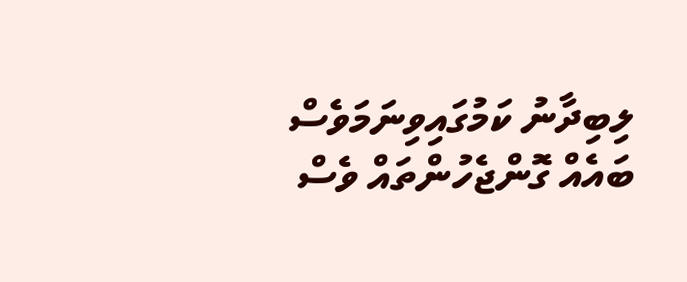ލިބިދާނު ކަމުގައިވިނަމަވެސް ބައެއް ގޮންޖެހުންތައް ވެސް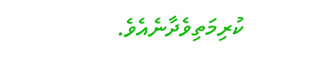ކުރިމަތިވެދާނެއެވެ.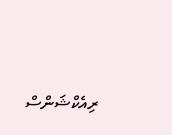ރިއެކްޝަންސް